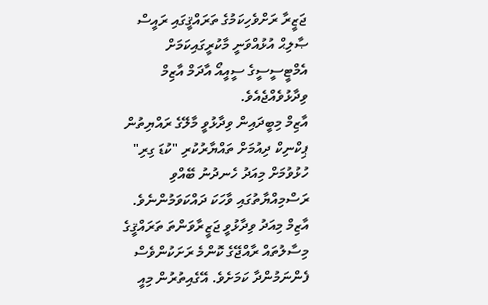ޖަޒީރާ ރަށްވެހިކަމުގެ ތަރައްޤީގައި ރައީސް ޞާލިޙް އުޅުއްވަނީ މާކުރީގައިކަމަށް އެމްޓީސީސީގެ ސީއީއޯ އާދަމް އާޒިމް ވިދާޅުވެއްޖެއެވެ.
އާޒިމް މިބީދައިން ވިދާޅުވީ މާލޭގެ ރައްޔިތުން ޕިކްނިކް ދިއުމަށް ތައްޔާރުކުރި "ކުޑަ ގިރި" ހުޅުވުމަށް މިއަދު ހެނދުނު ބޭއްވި ރަސްމިއްޔާތުގައި ވާހަކަ ދައްކަވަމުންނެވެ.
އާޒިމް މިއަދު ވިދާޅުވީ ޖަޒީރާވަންތަ ތަރައްޤީގެ މިސާލުތައް ރާއްޖޭގެ ކޮންމެ ރަށަކުންވެސް ފެންނަމުންދާ ކަމަށެވެ. އޭގެއިތުރުން މިއީ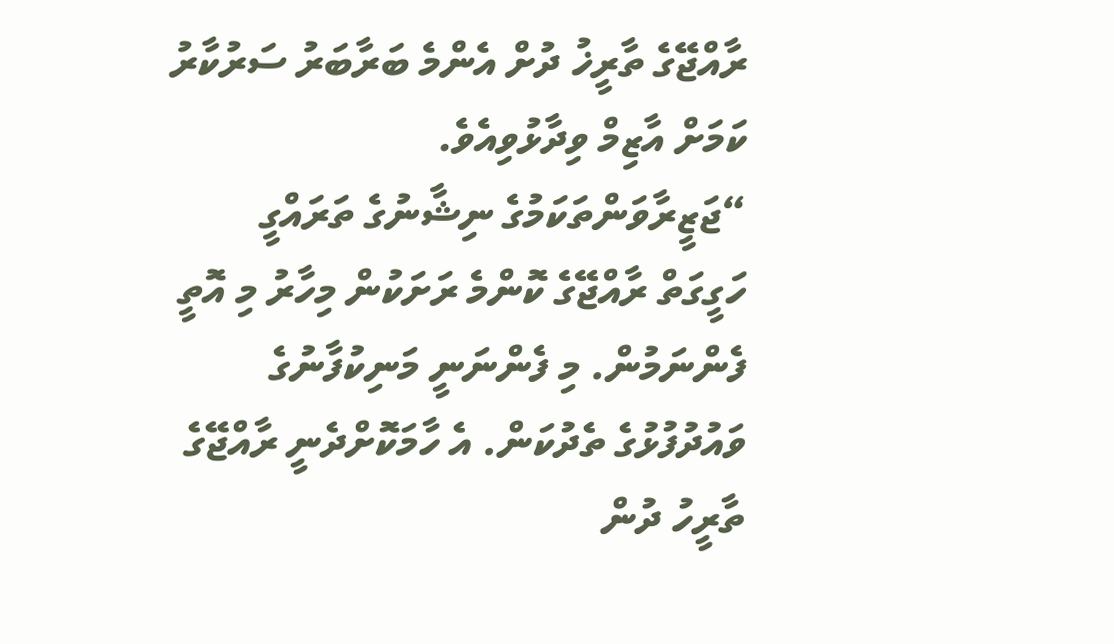ރާއްޖޭގެ ތާރީޚު ދުށް އެންމެ ބަރާބަރު ސަރުކާރު ކަމަށް އާޒިމް ވިދާޅުވިއެވެ.
“ޖަޒީރާވަންތަކަމުގެ ނިޝާނުގެ ތަރައްގީ ހަގީގަތް ރާއްޖޭގެ ކޮންމެ ރަށަކުން މިހާރު މި އޮތީ ފެންނަމުން. މި ފެންނަނީ މަނިކުފާނުގެ ވައުދުފުޅުގެ ތެދުކަން. އެ ހާމަކޮށްދެނީ ރާއްޖޭގެ ތާރީހު ދުން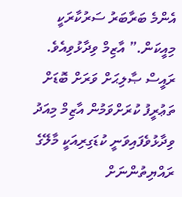އެންމެ ބަރާބަރު ސަރުކާރަކީ މިއީކަން.” އާޒިމް ވިދާޅުވިއެވެ.
ރައީސް ޞާލިޙަށް ވަރަށް ބޮޑަށް ތަޢުރީފު ކުރަށްވަމުން އާޒިމް މިއަދު ވިދާޅުވެފައިވަނީ ކުޑަގިރިއަކީ މާލޭގެ ރައްޔިތުންނަށް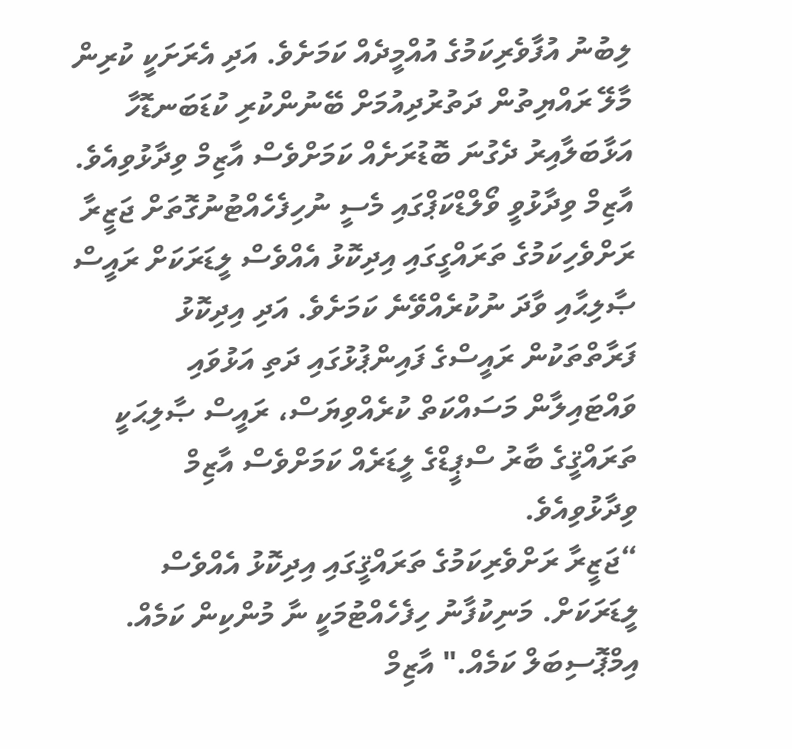ލިބުނު އުފާވެރިކަމުގެ އުއްމީދެއް ކަމަށެވެ. އަދި އެރަށަކީ ކުރިން މާލޭ ރައްޔިތުން ދަތުރުދިއުމަށް ބޭނުންކުރި ކުޑަބަނޑޮހާ އަޅާބަލާއިރު ދެގުނަ ބޮޑުރަށެއް ކަމަށްވެސް އާޒިމް ވިދާޅުވިއެވެ.
އާޒިމް ވިދާޅުވީ ވޯލްޑްކަޕްގައި މެސީ ނުހިފެހެއްޓުނުގޮތަށް ޖަޒީރާ ރަށްވެހިކަމުގެ ތަރައްގީގައި އިދިކޮޅު އެއްވެސް ލީޑަރަކަށް ރައީސް ޞާލިޙާއި ވާދަ ނުކުރެއްވޭނެ ކަމަށެވެ. އަދި އިދިކޮޅު ފަރާތްތަކުން ރައީސްގެ ފައިންޕުޅުގައި ދަތި އަޅުވައި ވައްޓައިލާން މަސައްކަތް ކުރެއްވިޔަސް، ރައީސް ޞާލިޙަކީ ތަރައްޤީގެ ބާރު ސްޕީޑްގެ ލީޑަރެއް ކަމަށްވެސް އާޒިމް ވިދާޅުވިއެވެ.
“ޖަޒީރާ ރަށްވެރިކަމުގެ ތަރައްޤީގައި އިދިކޮޅު އެއްވެސް ލީޑަރަކަށް. މަނިކުފާނު ހިފެހެއްޓުމަކީ ނާ މުންކިން ކަމެއް. އިމްޕޮސިބަލް ކަމެއް." އާޒިމް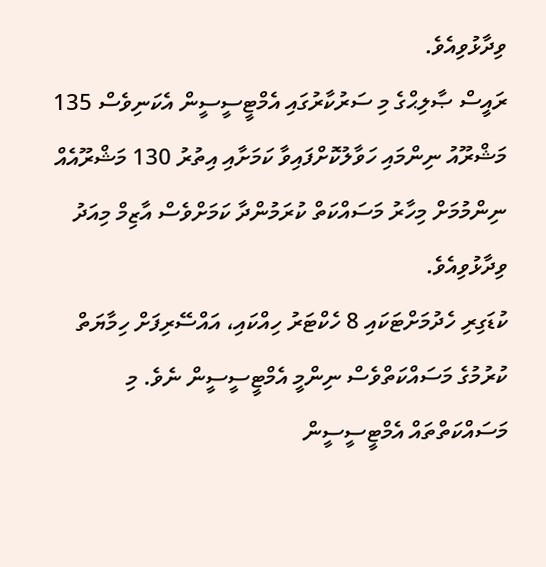ވިދާޅުވިއެވެ.
ރައީސް ޞާލިޙްގެ މި ސަރުކާރުގައި އެމްޓީސީސީން އެކަނިވެސް 135 މަޝްރޫއު ނިންމައި ހަވާލުކޮށްފައިވާ ކަމަށާއި އިތުރު 130 މަޝްރޫއެއް ނިންމުމަށް މިހާރު މަސައްކަތް ކުރަމުންދާ ކަމަށްވެސް އާޒިމް މިއަދު ވިދާޅުވިއެވެ.
ކުޑަގިރި ހެދުމަށްޓަކައި 8 ހެކްޓަރު ހިއްކައި، އައްސޭރިފަށް ހިމާޔަތް ކުރުމުގެ މަސައްކަތްވެސް ނިންމީ އެމްޓީސީސީން ނެވެ. މި މަސައްކަތްތައް އެމްޓީސީސީން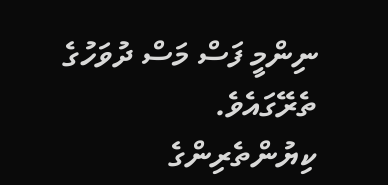ނިންމީ ފަސް މަސް ދުވަހުގެ ތެރޭގައެވެ.
ކިޔުންތެރިންގެ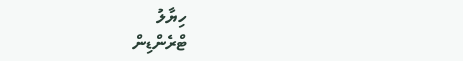ހިޔާލު
ޓްރެންޑިން